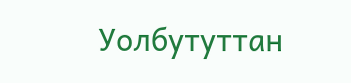Уолбутуттан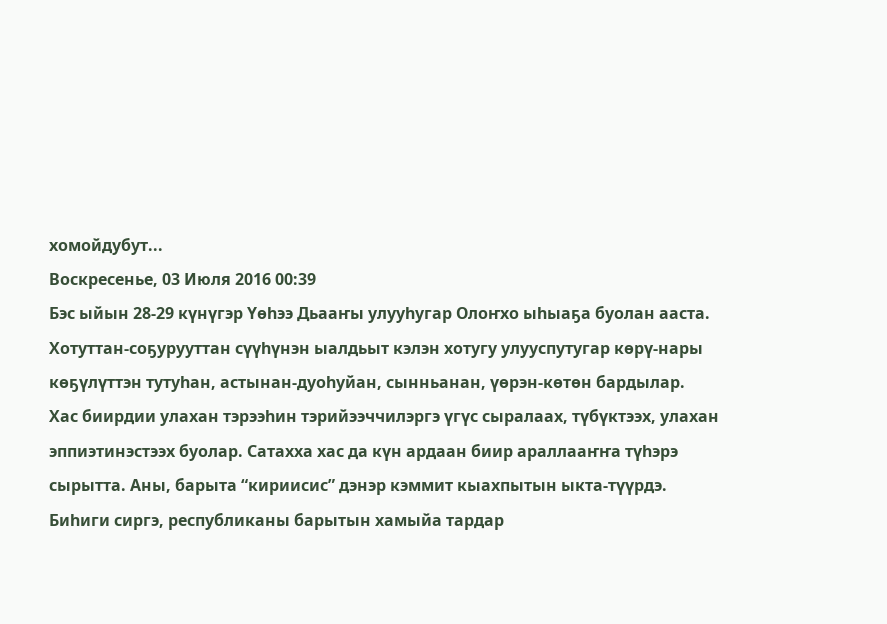хомойдубут...
Воскресенье, 03 Июля 2016 00:39
Бэс ыйын 28-29 күнүгэр Үөһээ Дьааҥы улууһугар Олоҥхо ыһыаҕа буолан ааста. Хотуттан-соҕурууттан сүүһүнэн ыалдьыт кэлэн хотугу улууспутугар көрү-нары көҕүлүттэн тутуһан, астынан-дуоһуйан, сынньанан, үөрэн-көтөн бардылар.
Хас биирдии улахан тэрээһин тэрийээччилэргэ үгүс сыралаах, түбүктээх, улахан эппиэтинэстээх буолар. Сатахха хас да күн ардаан биир араллааҥҥа түһэрэ сырытта. Аны, барыта “кириисис” дэнэр кэммит кыахпытын ыкта-түүрдэ.
Биһиги сиргэ, республиканы барытын хамыйа тардар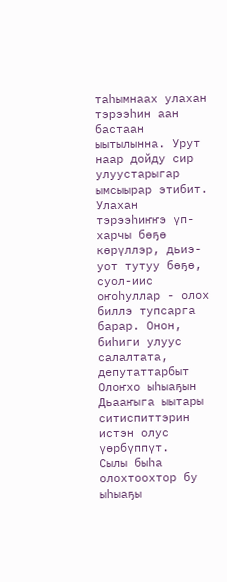таһымнаах улахан тэрээһин аан бастаан ыытылынна. Урут наар дойду сир улуустарыгар ымсыырар этибит. Улахан тэрээһиҥҥэ үп-харчы бөҕө көрүллэр, дьиэ-уот тутуу бөҕө, суол-иис оҥоһуллар - олох биллэ тупсарга барар. Онон, биһиги улуус салалтата, депутаттарбыт Олоҥхо ыһыаҕын Дьааҥыга ыытары ситиспиттэрин истэн олус үөрбүппүт.
Сылы быһа олохтоохтор бу ыһыаҕы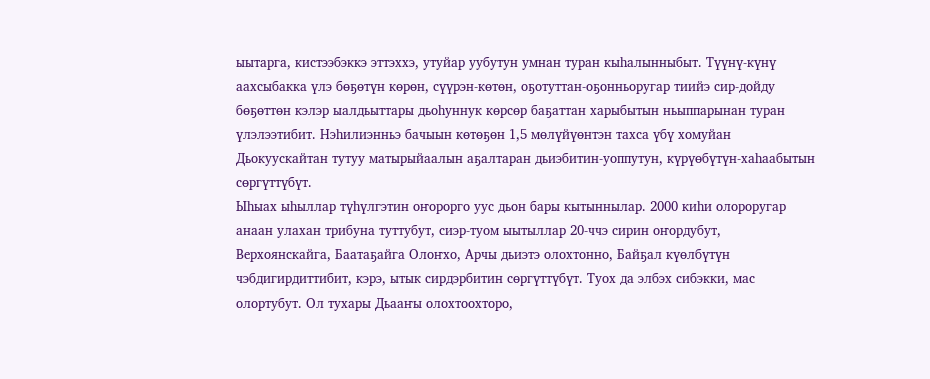ыытарга, кистээбэккэ эттэххэ, утуйар уубутун умнан туран кыһалынныбыт. Түүнү-күнү аахсыбакка үлэ бөҕөтүн көрөн, сүүрэн-көтөн, оҕотуттан-оҕонньоругар тиийэ сир-дойду бөҕөттөн кэлэр ыалдьыттары дьоһуннук көрсөр баҕаттан харыбытын ньыппарынан туран үлэлээтибит. Нэһилиэнньэ бачыын көтөҕөн 1,5 мөлүйүөнтэн тахса үбү хомуйан Дьокуускайтан тутуу матырыйаалын аҕалтаран дьиэбитин-уоппутун, күрүөбүтүн-хаһаабытын сөргүттүбүт.
Ыһыах ыһыллар түһүлгэтин оҥорорго уус дьон бары кытыннылар. 2000 киһи олороругар анаан улахан трибуна туттубут, сиэр-туом ыытыллар 20-ччэ сирин оҥордубут, Верхоянскайга, Баатаҕайга Олоҥхо, Арчы дьиэтэ олохтонно, Байҕал күөлбүтүн чэбдигирдиттибит, кэрэ, ытык сирдэрбитин сөргүттүбүт. Туох да элбэх сибэкки, мас олортубут. Ол тухары Дьааҥы олохтоохторо,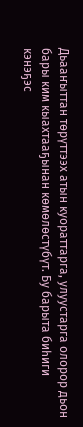Дьааҥыттан төрүттээх атын куораттарга, улуустарга олорор дьон бары ким кыахтааҕынан көмөлөстүбүт. Бу барыта биһиги кэнэҕэс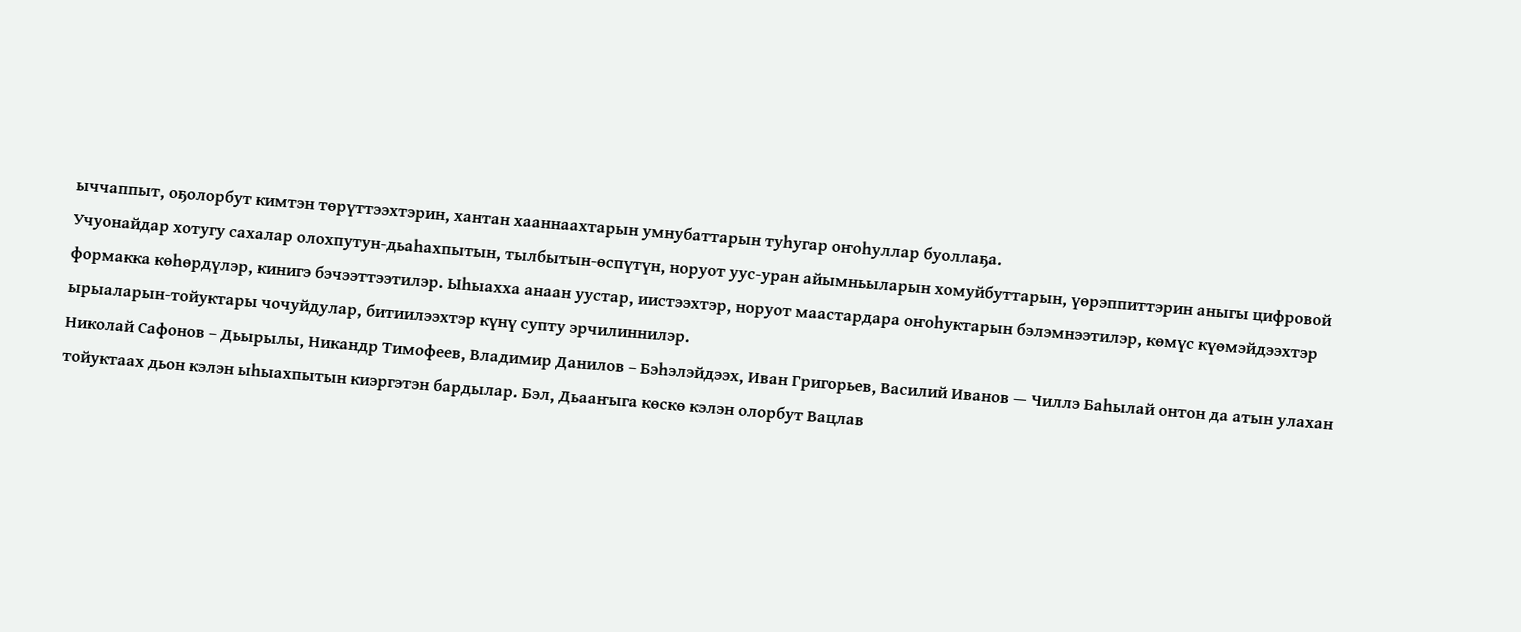ыччаппыт, оҕолорбут кимтэн төрүттээхтэрин, хантан хааннаахтарын умнубаттарын туһугар оҥоһуллар буоллаҕа.
Учуонайдар хотугу сахалар олохпутун-дьаһахпытын, тылбытын-өспүтүн, норуот уус-уран айымньыларын хомуйбуттарын, үөрэппиттэрин аныгы цифровой формакка көһөрдүлэр, кинигэ бэчээттээтилэр. Ыһыахха анаан уустар, иистээхтэр, норуот маастардара оҥоһуктарын бэлэмнээтилэр, көмүс күөмэйдээхтэр ырыаларын-тойуктары чочуйдулар, битиилээхтэр күнү супту эрчилиннилэр.
Николай Сафонов – Дьырылы, Никандр Тимофеев, Владимир Данилов – Бэhэлэйдээх, Иван Григорьев, Василий Иванов — Чиллэ Баhылай онтон да атын улахан тойуктаах дьон кэлэн ыһыахпытын киэргэтэн бардылар. Бэл, Дьааҥыга көскө кэлэн олорбут Вацлав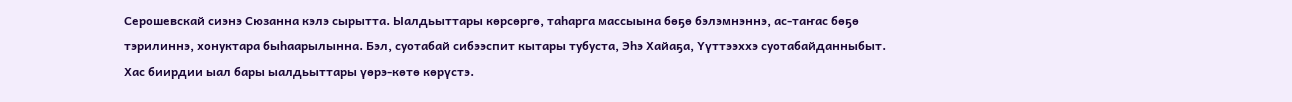Серошевскай сиэнэ Сюзанна кэлэ сырытта. Ыалдьыттары көрсөргө, таһарга массыына бөҕө бэлэмнэннэ, ас-таҥас бөҕө тэрилиннэ, хонуктара быһаарылынна. Бэл, суотабай сибээспит кытары тубуста, Эһэ Хайаҕа, Үүттээххэ суотабайданныбыт. Хас биирдии ыал бары ыалдьыттары үөрэ-көтө көрүстэ.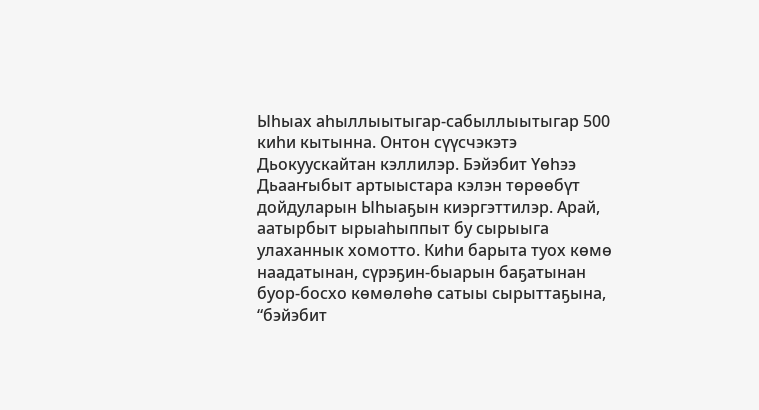Ыһыах аһыллыытыгар-сабыллыытыгар 500 киһи кытынна. Онтон сүүсчэкэтэ Дьокуускайтан кэллилэр. Бэйэбит Үөһээ Дьааҥыбыт артыыстара кэлэн төрөөбүт дойдуларын Ыһыаҕын киэргэттилэр. Арай, аатырбыт ырыаһыппыт бу сырыыга улаханнык хомотто. Киһи барыта туох көмө наадатынан, сүрэҕин-быарын баҕатынан буор-босхо көмөлөһө сатыы сырыттаҕына, “бэйэбит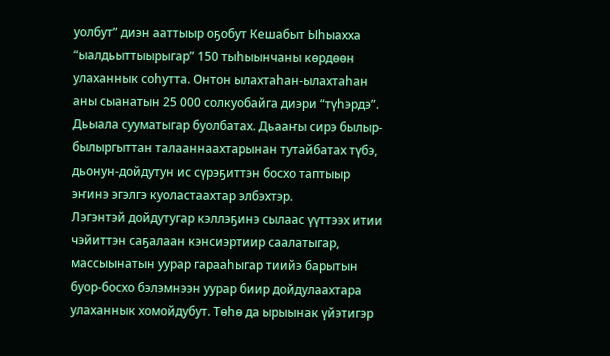уолбут” диэн ааттыыр оҕобут Кешабыт Ыһыахха “ыалдьыттыырыгар” 150 тыһыынчаны көрдөөн улаханнык соһутта. Онтон ылахтаһан-ылахтаһан аны сыанатын 25 000 солкуобайга диэри “түһэрдэ”.
Дьыала сууматыгар буолбатах. Дьааҥы сирэ былыр-былыргыттан талааннаахтарынан тутайбатах түбэ, дьонун-дойдутун ис сүрэҕиттэн босхо таптыыр эҥинэ эгэлгэ куоластаахтар элбэхтэр.
Лэгэнтэй дойдутугар кэллэҕинэ сылаас үүттээх итии чэйиттэн саҕалаан кэнсиэртиир саалатыгар, массыынатын уурар гарааһыгар тиийэ барытын буор-босхо бэлэмнээн уурар биир дойдулаахтара улаханнык хомойдубут. Төһө да ырыынак үйэтигэр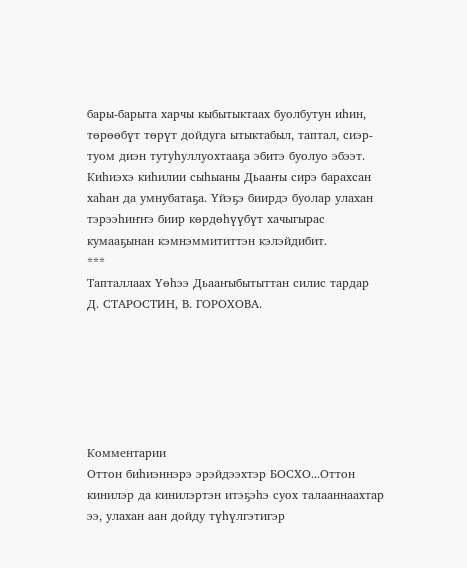бары-барыта харчы кыбытыктаах буолбутун иһин, төрөөбүт төрүт дойдуга ытыктабыл, таптал, сиэр-туом диэн тутуһуллуохтааҕа эбитэ буолуо эбээт. Киһиэхэ киһилии сыһыаны Дьааҥы сирэ барахсан хаһан да умнубатаҕа. Үйэҕэ биирдэ буолар улахан тэрээһиҥҥэ биир көрдөһүүбүт хачыгырас кумааҕынан кэмнэммититтэн кэлэйдибит.
***
Тапталлаах Үөһээ Дьааҥыбытыттан силис тардар
Д. СТАРОСТИН, В. ГОРОХОВА.






Комментарии
Оттон биһиэннэрэ эрэйдээхтэр БОСХО...Оттон кинилэр да кинилэртэн итэҕэһэ суох талааннаахтар ээ, улахан аан дойду түһүлгэтигэр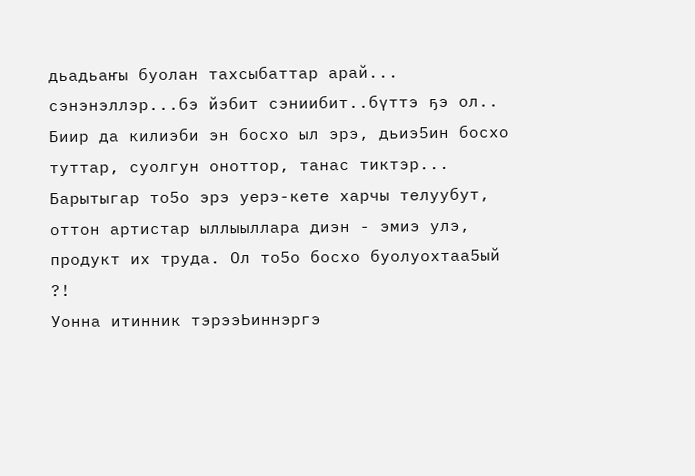дьадьаҥы буолан тахсыбаттар арай... сэнэнэллэр...бэ йэбит сэниибит..бүттэ ҕэ ол..
Биир да килиэби эн босхо ыл эрэ, дьиэ5ин босхо туттар, суолгун оноттор, танас тиктэр... Барытыгар то5о эрэ уерэ-кете харчы телуубут, оттон артистар ыллыыллара диэн - эмиэ улэ, продукт их труда. Ол то5о босхо буолуохтаа5ый ?!
Уонна итинник тэрээЬиннэргэ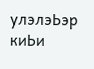улэлэЬэр киЬи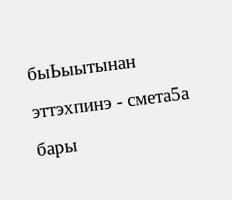быЬыытынан эттэхпинэ - смета5а бары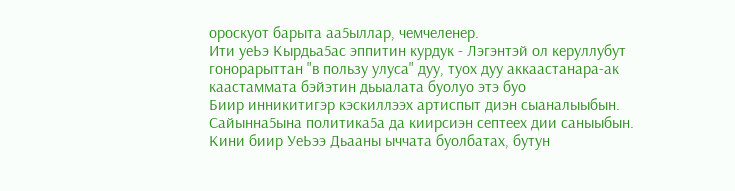ороскуот барыта аа5ыллар, чемчеленер.
Ити уеЬэ Кырдьа5ас эппитин курдук - Лэгэнтэй ол керуллубут гонорарыттан "в пользу улуса" дуу, туох дуу аккаастанара-ак каастаммата бэйэтин дьыалата буолуо этэ буо
Биир инникитигэр кэскиллээх артиспыт диэн сыаналыыбын. Сайынна5ына политика5а да киирсиэн септеех дии саныыбын.
Кини биир УеЬээ Дьааны ыччата буолбатах, бутун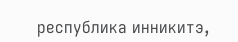республика инникитэ,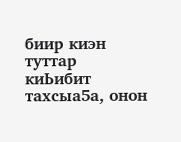биир киэн туттар киЬибит тахсыа5а, онон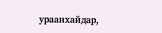ураанхайдар,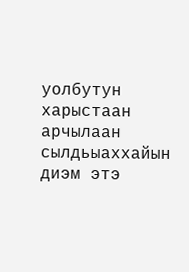уолбутун харыстаан арчылаан сылдьыаххайын диэм этэ